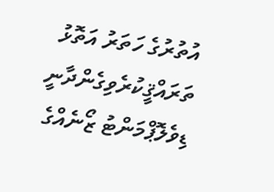އުތުރުގެ ހަތަރު އަތޮޅު ތަރައްޤީކުރެވިގެންދާނީ ޑިވެލޮޕްމަންޓު ޒޯނެއްގެ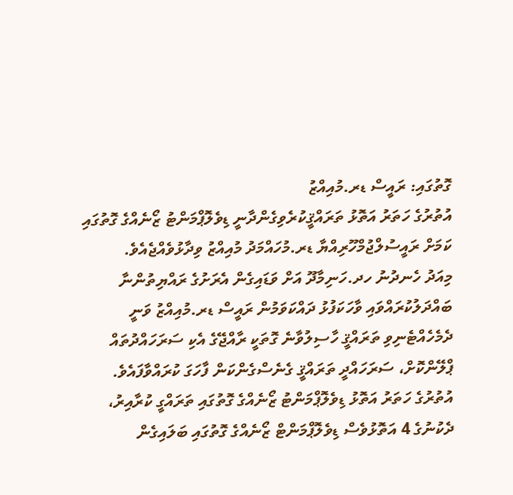ގޮތުގައި: ރައީސް ޑރ.މުއިއްޒު
އުތުރުގެ ހަތަރު އަތޮޅު ތަރައްޤީކުރެވިގެންދާނީ ޑިވެލޮޕްމަންޓު ޒޯނެއްގެ ގޮތުގައި ކަމަށް ރައީސުލްޖުމްހޫރިއްޔާ ޑރ.މުހައްމަދު މުއިއްޒު ވިދާޅުވެއްޖެއެވެ.
މިއަދު ހެނދުނު ހދ.ހަނިމާދޫ އަށް ވަޑައިގެން އެރަށުގެ ރައްޔިތުންނާ ބައްދަލުކުރައްވައި ވާހަކަފުޅު ދައްކަވަމުން ރައީސް ޑރ.މުއިއްޒު ވަނީ ދެމެހެއްޓެނިވި ތަރައްޤީ ހާސިލުވާނެ ގޮތަކީ ރާއްޖޭގެ އެކި ސަރަހައްދުތައް ޕްލޭންކޮށް، ސަރަހައްދީ ތަރައްޤީ ގެނެސްގެންކަން ފާހަގަ ކުރައްވާފައެވެ.
އުތުރުގެ ހަތަރު އަތޮޅު ޑިވެލޮޕްމަންޓު ޒޯނެއްގެ ގޮތުގައި ތަރައްގީ ކުރާއިރު، ދެކުނުގެ 4 އަތޮޅުވެސް ޑިވެލޮޕްމަންޓް ޒޯނެއްގެ ގޮތުގައި ބަލައިގެން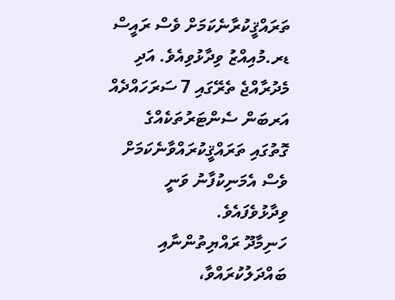ތަރައްޤީކުރާނެކަމަށް ވެސް ރައީސް ޑރ.މުއިއްޒު ވިދާޅުވިއެވެ. އަދި މެދުރާއްޖެ ތެރޭގައި 7 ސަރަހައްދެއް އަރބަން ސެންޓަރުތަކެއްގެ ގޮތުގައި ތަރައްޤީކުރައްވާނެކަމަށް ވެސް އެމަނިކުފާނު ވަނީ ވިދާޅުވެފައެވެ.
ހަނިމާދޫ ރައްޔިތުންނާއި ބައްދަލުކުރައްވާ،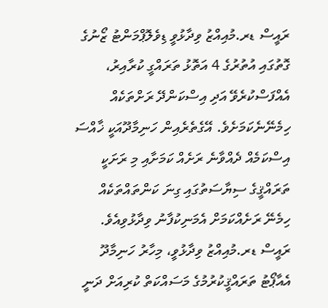ރައީސް ޑރ.މުއިއްޒު ވިދާޅުވީ ޑިވެލޮޕްމަންޓު ޒޯނުގެ ގޮތުގައި އުތުރުގެ 4 އަތޮޅު ތަރައްގީ ކުރާއިރު، އެއްފަސްކުރެވޭ އަދި އިސްކަންދޭ ރަށްތަކެއް ހިމެނޭނެކަމަށެވެ. އޭގެތެރެއިން ހަނިމާދޫއަކީ ޚާއްސަ އިސްކަމެއް ދެއްވާނެ ރަށެއް ކަމަށާއި މި ރަށަކީ ތަރައްޤީގެ ސިޔާސަތުގައި ގިނަ ކަންތައްތަކެއް ހިމެނޭ ރަށެއްކަމަށް އެމަނިކުފާނު ވިދާޅުވިއެވެ.
ރައީސް ޑރ.މުއިއްޒު ވިދާޅުވީ، މިހާރު ހަނިމާދޫ އެއާޕޯޓު ތަރައްޤީކުރުމުގެ މަސައްކަތް ކުރިއަށް ދަނީ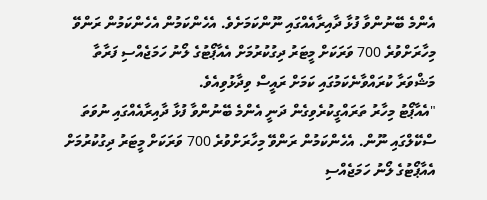އެންމެ ބޭނުންވާ ފުޅާ ދާއިރާއެއްގައި ނޫންކަމަށެވެ. އެހެންކަމުން އެހެންކަމުން ރަންވޭ މިހާރަށްވުރެ 700 ވަރަކަށް މީޓަރު ދިގުކުރުމަށް އެއާޕޯޓުގެ ލޯނު ހަމަޖެއްސި ފަރާތާ މަޝްވަރާ ކުރައްވާނެކަމުގައި ކަމަށް ރައީސް ވިދާޅުވިއެވެ.
"އެއާޕޯޓު މިހާރު ތަރައްގީކުރެވިގެން ދަނީ އެންމެ ބޭނުންވާ ފުޅާ ދާއިރާއެއްގައި ނުވަތަ ސްކޭލްގައި ނޫން. އެހެންކަމުން ރަންވޭ މިހާރަށްވުރެ 700 ވަރަކަށް މީޓަރު ދިގުކުރުމަށް އެއާޕޯޓުގެ ލޯނު ހަމަޖެއްސި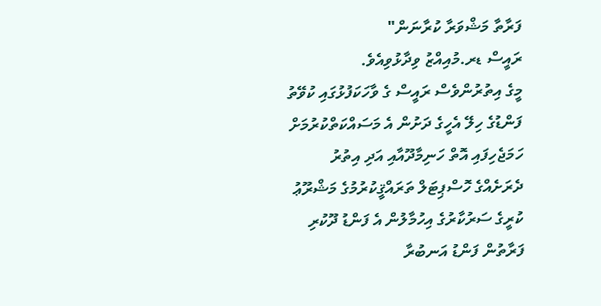ފަރާތާ މަޝްވަރާ ކުރާނަން"
ރައީސް ޑރ.މުއިއްޒު ވިދާޅުވިއެވެ.
މީގެ އިތުރުންވެސް ރައީސް ގެ ވާހަކަފުޅުގައި ކުވޭތު ފަންޑުގެ ހިލޭ އެހީގެ ދަށުން އެ މަސައްކަތްކުރުމަށް ހަމަޖެހިފައި އޮތް ހަނިމާދޫއާއި އަދި އިތުރު ދެރަށެއްގެ ހޮސްޕިޓަލް ތަރައްޤީކުރުމުގެ މަޝްރޫޢު ކުރީގެ ސަރުކާރުގެ އިހުމާލުން އެ ފަންޑު ދޫކުރި ފަރާތުން ފަންޑު އަނބުރާ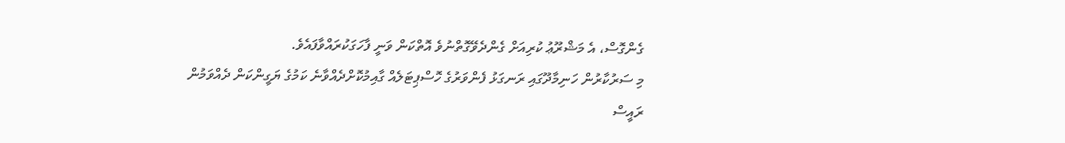ގެންގޮސް، އެ މަޝްރޫޢު ކުރިއަށް ގެންދެވޭގޮތްނުވެ އޮތްކަން ވަނީ ފާހަގަކުރައްވާފައެވެ.
މި ސަރުކާރުން ހަނިމާދޫގައި ރަނގަޅު ފެންވަރުގެ ހޮސްޕިޓަލެއް ގާއިމުކޮށްދެއްވާނެ ކަމުގެ ޔަގީންކަން ދެއްވަމުން ރައީސް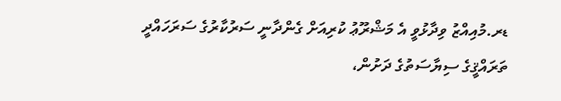ޑރ.މުއިއްޒު ވިދާޅުވީ އެ މަޝްރޫޢު ކުރިއަށް ގެންދާނީ ސަރުކާރުގެ ސަރަހައްދީ ތަރައްޤީގެ ސިޔާސަތުގެ ދަށުން،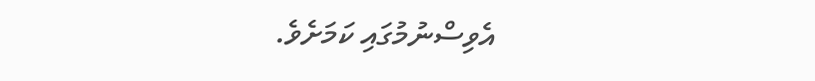އެވިސްނުމުގައި ކަމަށެވެ.